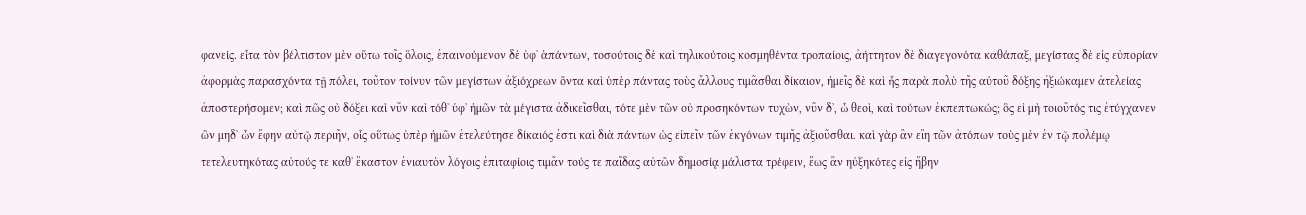φανείς. εἶτα τὸν βέλτιστον μὲν οὕτω τοῖς ὅλοις, ἐπαινούμενον δὲ ὑφʼ ἁπάντων, τοσούτοις δὲ καὶ τηλικούτοις κοσμηθέντα τροπαίοις, ἀήττητον δὲ διαγεγονότα καθάπαξ, μεγίστας δὲ εἰς εὐπορίαν ἀφορμὰς παρασχόντα τῇ πόλει, τοῦτον τοίνυν τῶν μεγίστων ἀξιόχρεων ὄντα καὶ ὑπὲρ πάντας τοὺς ἄλλους τιμᾶσθαι δίκαιον, ἡμεῖς δὲ καὶ ἧς παρὰ πολὺ τῆς αὐτοῦ δόξης ἠξιώκαμεν ἀτελείας ἀποστερήσομεν; καὶ πῶς οὐ δόξει καὶ νῦν καὶ τόθʼ ὑφʼ ἡμῶν τὰ μέγιστα ἀδικεῖσθαι, τότε μὲν τῶν οὐ προσηκόντων τυχὼν, νῦν δʼ, ὦ θεοὶ, καὶ τούτων ἐκπεπτωκώς; ὃς εἰ μὴ τοιοῦτός τις ἐτύγχανεν ὢν μηδʼ ὧν ἔφην αὐτῷ περιῆν, οἷς οὕτως ὑπὲρ ἡμῶν ἐτελεύτησε δίκαιός ἐστι καὶ διὰ πάντων ὡς εἰπεῖν τῶν ἐκγόνων τιμῆς ἀξιοῦσθαι. καὶ γὰρ ἂν εἴη τῶν ἀτόπων τοὺς μὲν ἐν τῷ πολέμῳ τετελευτηκότας αὐτούς τε καθʼ ἕκαστον ἐνιαυτὸν λόγοις ἐπιταφίοις τιμᾶν τούς τε παῖδας αὐτῶν δημοσίᾳ μάλιστα τρέφειν, ἕως ἂν ηὐξηκότες εἰς ἥβην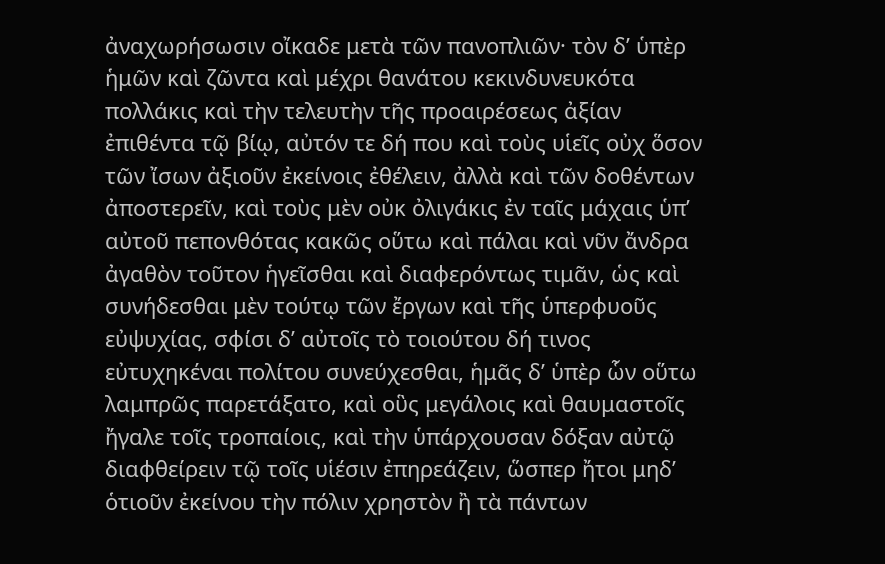ἀναχωρήσωσιν οἴκαδε μετὰ τῶν πανοπλιῶν· τὸν δʼ ὑπὲρ ἡμῶν καὶ ζῶντα καὶ μέχρι θανάτου κεκινδυνευκότα πολλάκις καὶ τὴν τελευτὴν τῆς προαιρέσεως ἀξίαν ἐπιθέντα τῷ βίῳ, αὐτόν τε δή που καὶ τοὺς υἱεῖς οὐχ ὅσον τῶν ἴσων ἀξιοῦν ἐκείνοις ἐθέλειν, ἀλλὰ καὶ τῶν δοθέντων ἀποστερεῖν, καὶ τοὺς μὲν οὐκ ὀλιγάκις ἐν ταῖς μάχαις ὑπʼ αὐτοῦ πεπονθότας κακῶς οὕτω καὶ πάλαι καὶ νῦν ἄνδρα ἀγαθὸν τοῦτον ἡγεῖσθαι καὶ διαφερόντως τιμᾶν, ὡς καὶ συνήδεσθαι μὲν τούτῳ τῶν ἔργων καὶ τῆς ὑπερφυοῦς εὐψυχίας, σφίσι δʼ αὐτοῖς τὸ τοιούτου δή τινος εὐτυχηκέναι πολίτου συνεύχεσθαι, ἡμᾶς δʼ ὑπὲρ ὧν οὕτω λαμπρῶς παρετάξατο, καὶ οὓς μεγάλοις καὶ θαυμαστοῖς ἤγαλε τοῖς τροπαίοις, καὶ τὴν ὑπάρχουσαν δόξαν αὐτῷ διαφθείρειν τῷ τοῖς υἱέσιν ἐπηρεάζειν, ὥσπερ ἤτοι μηδʼ ὁτιοῦν ἐκείνου τὴν πόλιν χρηστὸν ἢ τὰ πάντων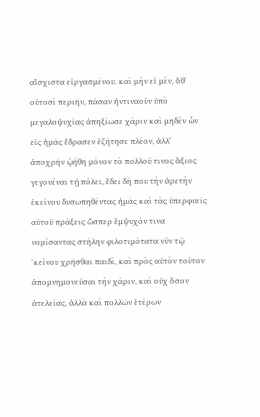αἴσχιστα εἰργασμένου. καὶ μὴν εἰ μὲν, ὅθʼ οὑτοσὶ περιῆν, πᾶσαν ἡντιναοῦν ὑπὸ μεγαλοψυχίας ἀπηξίωσε χάριν καὶ μηδὲν ὧν εἰς ἡμᾶς ἔδρασεν ἐζήτησε πλέον, ἀλλʼ ἀποχρῆν ᾠήθη μόνον τὸ πολλοῦ τινος ἄξιος γεγονέναι τῇ πόλει, ἔδει δή που τὴν ἀρετὴν ἐκείνου δυσωπηθέντας ἡμᾶς καὶ τὰς ὑπερφυεῖς αὐτοῦ πράξεις ὥσπερ ἔμψυχόν τινα νομίσαντας στήλην φιλοτιμότατα νῦν τῷ ʼκείνου χρῆσθαι παιδὶ, καὶ πρὸς αὐτὸν τοῦτον ἀπομνημονεῦσαι τὴν χάριν, καὶ οὐχ ὅσον ἀτελείας, ἀλλὰ καὶ πολλῶν ἑτέρων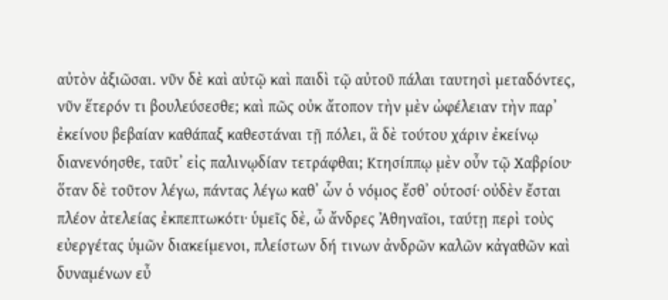αὐτὸν ἀξιῶσαι. νῦν δὲ καὶ αὐτῷ καὶ παιδὶ τῷ αὐτοῦ πάλαι ταυτησὶ μεταδόντες, νῦν ἕτερόν τι βουλεύσεσθε; καὶ πῶς οὐκ ἄτοπον τὴν μὲν ὠφέλειαν τὴν παρʼ ἐκείνου βεβαίαν καθάπαξ καθεστάναι τῇ πόλει, ἃ δὲ τούτου χάριν ἐκείνῳ διανενόησθε, ταῦτʼ εἰς παλινῳδίαν τετράφθαι; Κτησίππῳ μὲν οὖν τῷ Χαβρίου· ὅταν δὲ τοῦτον λέγω, πάντας λέγω καθʼ ὧν ὁ νόμος ἔσθʼ οὑτοσί· οὐδὲν ἔσται πλέον ἀτελείας ἐκπεπτωκότι· ὑμεῖς δὲ, ὦ ἄνδρες Ἀθηναῖοι, ταύτῃ περὶ τοὺς εὐεργέτας ὑμῶν διακείμενοι, πλείστων δή τινων ἀνδρῶν καλῶν κἀγαθῶν καὶ δυναμένων εὖ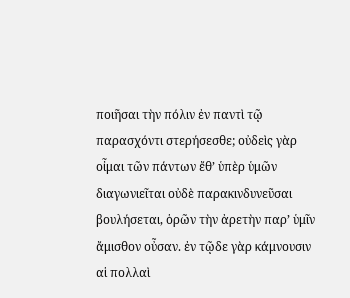ποιῆσαι τὴν πόλιν ἐν παντὶ τῷ παρασχόντι στερήσεσθε; οὐδεὶς γὰρ οἶμαι τῶν πάντων ἔθʼ ὑπὲρ ὑμῶν διαγωνιεῖται οὐδὲ παρακινδυνεῦσαι βουλήσεται, ὁρῶν τὴν ἀρετὴν παρʼ ὑμῖν ἄμισθον οὖσαν. ἐν τῷδε γὰρ κάμνουσιν αἱ πολλαὶ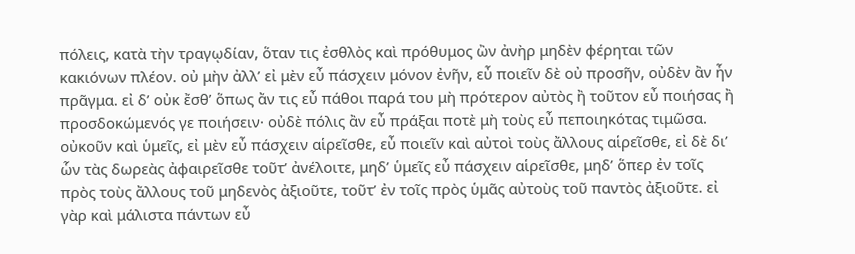πόλεις, κατὰ τὴν τραγῳδίαν, ὅταν τις ἐσθλὸς καὶ πρόθυμος ὢν ἀνὴρ μηδὲν φέρηται τῶν κακιόνων πλέον. οὐ μὴν ἀλλʼ εἰ μὲν εὖ πάσχειν μόνον ἐνῆν, εὖ ποιεῖν δὲ οὐ προσῆν, οὐδὲν ἂν ἦν πρᾶγμα. εἰ δʼ οὐκ ἔσθʼ ὅπως ἄν τις εὖ πάθοι παρά του μὴ πρότερον αὐτὸς ἢ τοῦτον εὖ ποιήσας ἢ προσδοκώμενός γε ποιήσειν· οὐδὲ πόλις ἂν εὖ πράξαι ποτὲ μὴ τοὺς εὖ πεποιηκότας τιμῶσα. οὐκοῦν καὶ ὑμεῖς, εἰ μὲν εὖ πάσχειν αἱρεῖσθε, εὖ ποιεῖν καὶ αὐτοὶ τοὺς ἄλλους αἱρεῖσθε, εἰ δὲ διʼ ὧν τὰς δωρεὰς ἀφαιρεῖσθε τοῦτʼ ἀνέλοιτε, μηδʼ ὑμεῖς εὖ πάσχειν αἱρεῖσθε, μηδʼ ὅπερ ἐν τοῖς πρὸς τοὺς ἄλλους τοῦ μηδενὸς ἀξιοῦτε, τοῦτʼ ἐν τοῖς πρὸς ὑμᾶς αὐτοὺς τοῦ παντὸς ἀξιοῦτε. εἰ γὰρ καὶ μάλιστα πάντων εὖ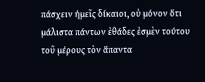πάσχειν ἡμεῖς δίκαιοι, οὐ μόνον ὅτι μάλιστα πάντων ἐθάδες ἐσμὲν τούτου τοῦ μέρους τὸν ἅπαντα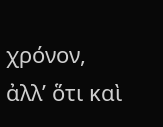χρόνον, ἀλλʼ ὅτι καὶ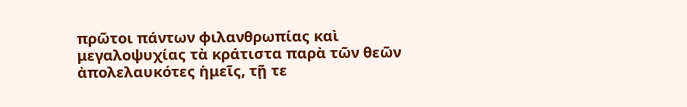πρῶτοι πάντων φιλανθρωπίας καὶ μεγαλοψυχίας τὰ κράτιστα παρὰ τῶν θεῶν ἀπολελαυκότες ἡμεῖς, τῇ τε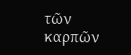τῶν καρπῶν